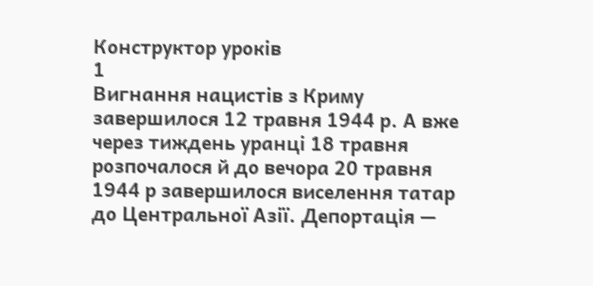Конструктор уроків
1
Вигнання нацистів з Криму завершилося 12 травня 1944 р. А вже через тиждень уранці 18 травня розпочалося й до вечора 20 травня 1944 р завершилося виселення татар до Центральної Азії. Депортація —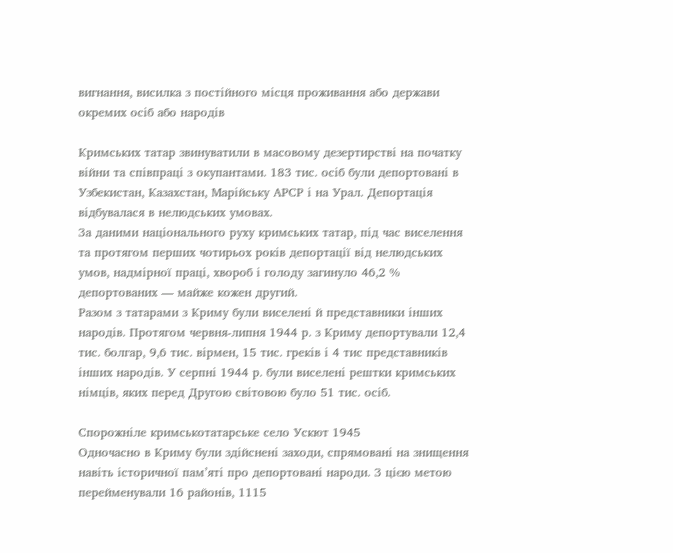вигнання, висилка з постійного місця проживання або держави окремих осіб або народів

Кримських татар звинуватили в масовому дезертирстві на початку війни та співпраці з окупантами. 183 тис. осіб були депортовані в Узбекистан, Казахстан, Марійську АРСР і на Урал. Депортація відбувалася в нелюдських умовах.
За даними національного руху кримських татар, під час виселення та протягом перших чотирьох років депортації від нелюдських умов, надмірної праці, хвороб і голоду загинуло 46,2 % депортованих — майже кожен другий.
Разом з татарами з Криму були виселені й представники інших народів. Протягом червня-липня 1944 р. з Криму депортували 12,4 тис. болгар, 9,6 тис. вірмен, 15 тис. греків і 4 тис представників інших народів. У серпні 1944 р. були виселені рештки кримських німців, яких перед Другою світовою було 51 тис. осіб.

Спорожніле кримськотатарське село Ускют 1945
Одночасно в Криму були здійснені заходи, спрямовані на знищення навіть історичної пам’яті про депортовані народи. З цією метою перейменували 16 районів, 1115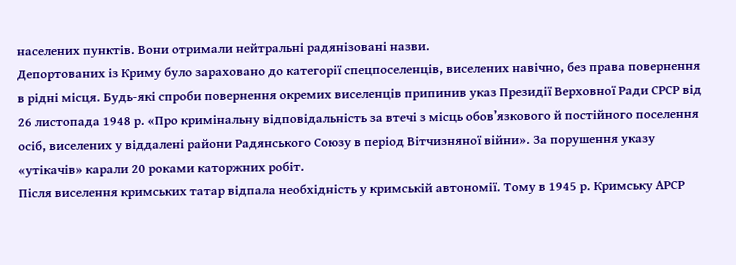населених пунктів. Вони отримали нейтральні радянізовані назви.
Депортованих із Криму було зараховано до категорії спецпоселенців, виселених навічно, без права повернення в рідні місця. Будь-які спроби повернення окремих виселенців припинив указ Президії Верховної Ради СРСР від 26 листопада 1948 р. «Про кримінальну відповідальність за втечі з місць обов’язкового й постійного поселення осіб, виселених у віддалені райони Радянського Союзу в період Вітчизняної війни». За порушення указу «утікачів» карали 20 роками каторжних робіт.
Після виселення кримських татар відпала необхідність у кримській автономії. Тому в 1945 р. Кримську АРСР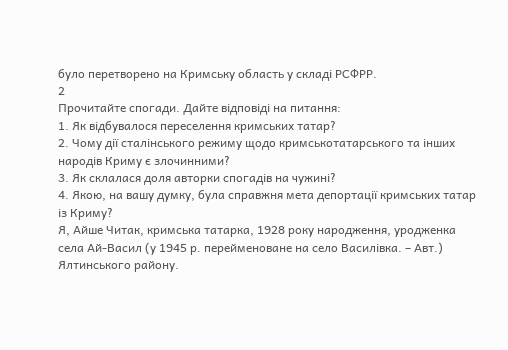було перетворено на Кримську область у складі РСФРР.
2
Прочитайте спогади. Дайте відповіді на питання:
1. Як відбувалося переселення кримських татар?
2. Чому дії сталінського режиму щодо кримськотатарського та інших народів Криму є злочинними?
3. Як склалася доля авторки спогадів на чужині?
4. Якою, на вашу думку, була справжня мета депортації кримських татар із Криму?
Я, Айше Читак, кримська татарка, 1928 року народження, уродженка села Ай-Васил (у 1945 р. перейменоване на село Василівка. – Авт.) Ялтинського району.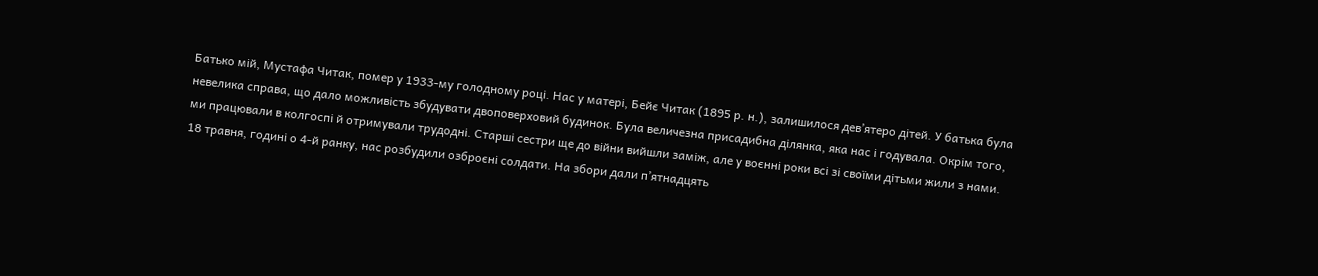Батько мій, Мустафа Читак, помер у 1933-му голодному році. Нас у матері, Бейє Читак (1895 р. н.), залишилося дев’ятеро дітей. У батька була невелика справа, що дало можливість збудувати двоповерховий будинок. Була величезна присадибна ділянка, яка нас і годувала. Окрім того, ми працювали в колгоспі й отримували трудодні. Старші сестри ще до війни вийшли заміж, але у воєнні роки всі зі своїми дітьми жили з нами.
18 травня, годині о 4-й ранку, нас розбудили озброєні солдати. На збори дали п’ятнадцять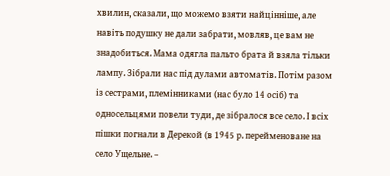хвилин, сказали, що можемо взяти найцінніше, але навіть подушку не дали забрати, мовляв, це вам не знадобиться. Мама одягла пальто брата й взяла тільки лампу. Зібрали нас під дулами автоматів. Потім разом із сестрами, племінниками (нас було 14 осіб) та односельцями повели туди, де зібралося все село. І всіх пішки погнали в Дерекой (в 1945 р. перейменоване на село Ущельне. –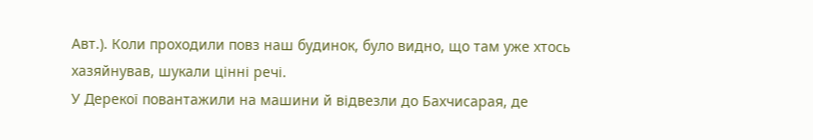Авт.). Коли проходили повз наш будинок, було видно, що там уже хтось хазяйнував, шукали цінні речі.
У Дерекої повантажили на машини й відвезли до Бахчисарая, де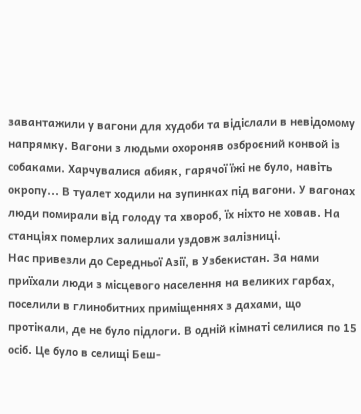завантажили у вагони для худоби та відіслали в невідомому напрямку. Вагони з людьми охороняв озброєний конвой із собаками. Харчувалися абияк, гарячої їжі не було, навіть окропу... В туалет ходили на зупинках під вагони. У вагонах люди помирали від голоду та хвороб, їх ніхто не ховав. На станціях померлих залишали уздовж залізниці.
Нас привезли до Середньої Азії, в Узбекистан. За нами приїхали люди з місцевого населення на великих гарбах, поселили в глинобитних приміщеннях з дахами, що протікали, де не було підлоги. В одній кімнаті селилися по 15 осіб. Це було в селищі Беш-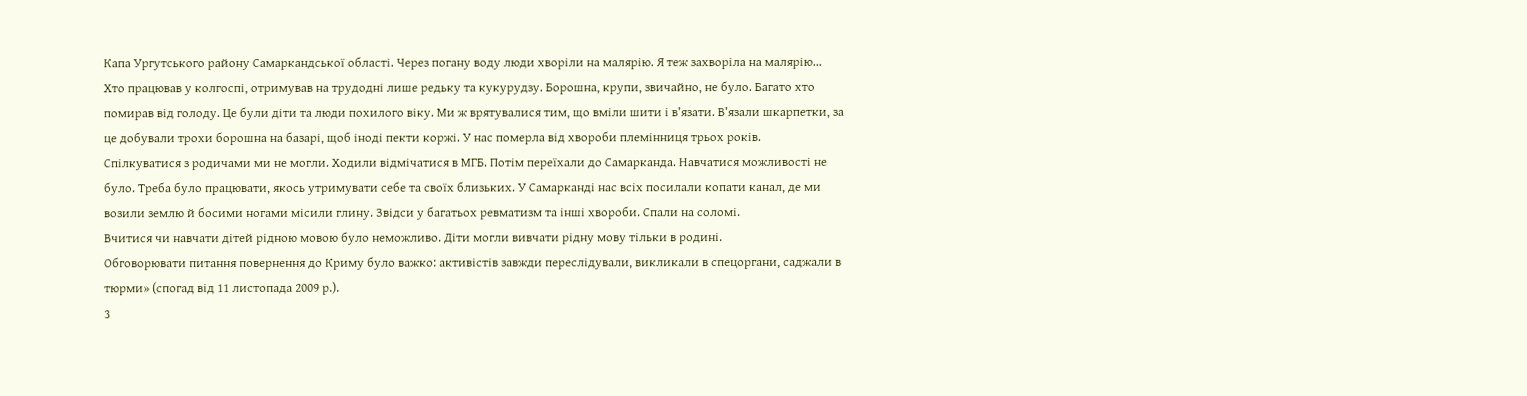Капа Ургутського району Самаркандської області. Через погану воду люди хворіли на малярію. Я теж захворіла на малярію...
Хто працював у колгоспі, отримував на трудодні лише редьку та кукурудзу. Борошна, крупи, звичайно, не було. Багато хто помирав від голоду. Це були діти та люди похилого віку. Ми ж врятувалися тим, що вміли шити і в’язати. В’язали шкарпетки, за це добували трохи борошна на базарі, щоб іноді пекти коржі. У нас померла від хвороби племінниця трьох років.
Спілкуватися з родичами ми не могли. Ходили відмічатися в МГБ. Потім переїхали до Самарканда. Навчатися можливості не було. Треба було працювати, якось утримувати себе та своїх близьких. У Самарканді нас всіх посилали копати канал, де ми возили землю й босими ногами місили глину. Звідси у багатьох ревматизм та інші хвороби. Спали на соломі.
Вчитися чи навчати дітей рідною мовою було неможливо. Діти могли вивчати рідну мову тільки в родині.
Обговорювати питання повернення до Криму було важко: активістів завжди переслідували, викликали в спецоргани, саджали в тюрми» (спогад від 11 листопада 2009 р.).
3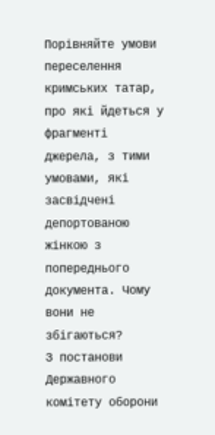Порівняйте умови переселення кримських татар, про які йдеться у фрагменті джерела, з тими умовами, які засвідчені депортованою жінкою з попереднього документа. Чому вони не збігаються?
З постанови Державного комітету оборони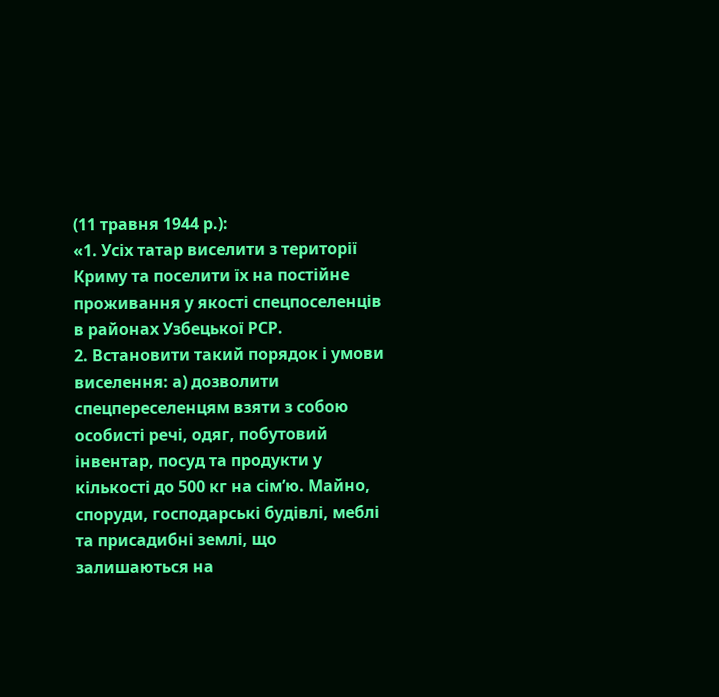(11 травня 1944 р.):
«1. Усіх татар виселити з території Криму та поселити їх на постійне проживання у якості спецпоселенців в районах Узбецької РСР.
2. Встановити такий порядок і умови виселення: а) дозволити спецпереселенцям взяти з собою особисті речі, одяг, побутовий інвентар, посуд та продукти у кількості до 500 кг на сім’ю. Майно, споруди, господарські будівлі, меблі та присадибні землі, що залишаються на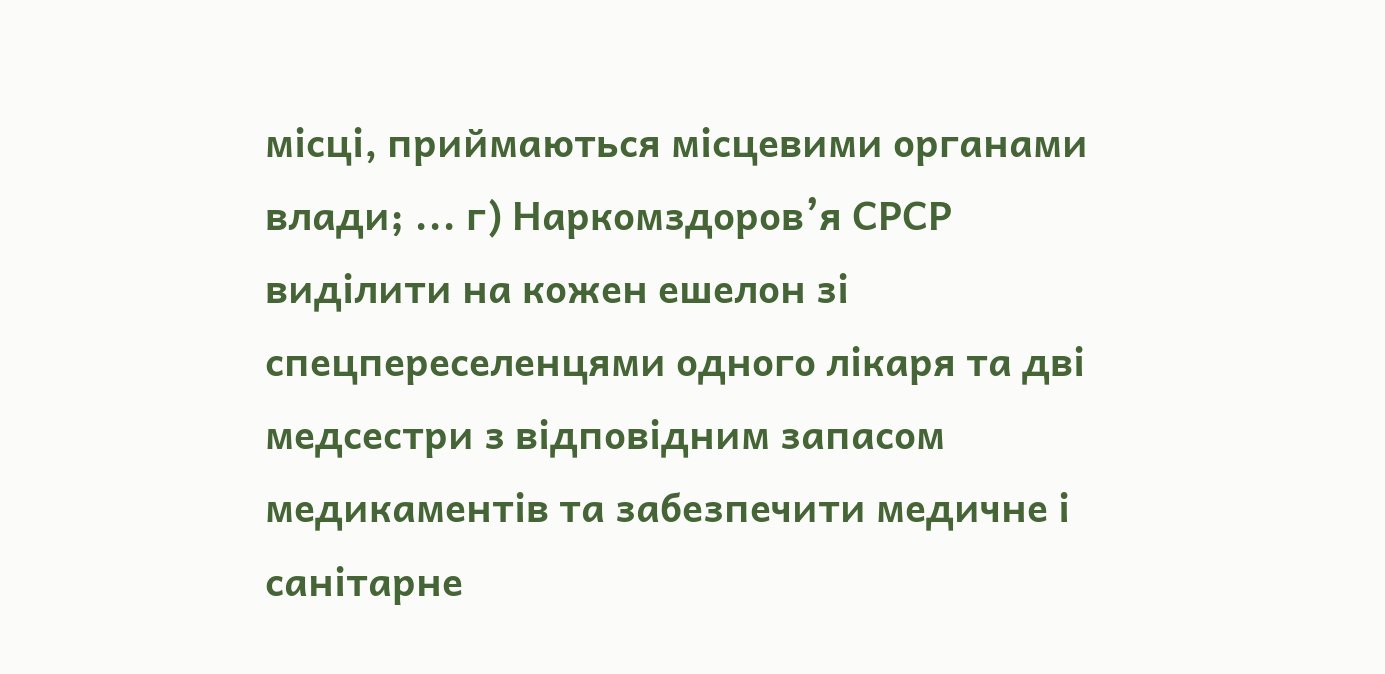місці, приймаються місцевими органами влади; ... г) Наркомздоров’я СРСР виділити на кожен ешелон зі спецпереселенцями одного лікаря та дві медсестри з відповідним запасом медикаментів та забезпечити медичне і санітарне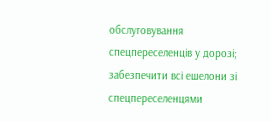обслуговування спецпереселенців у дорозі; забезпечити всі ешелони зі спецпереселенцями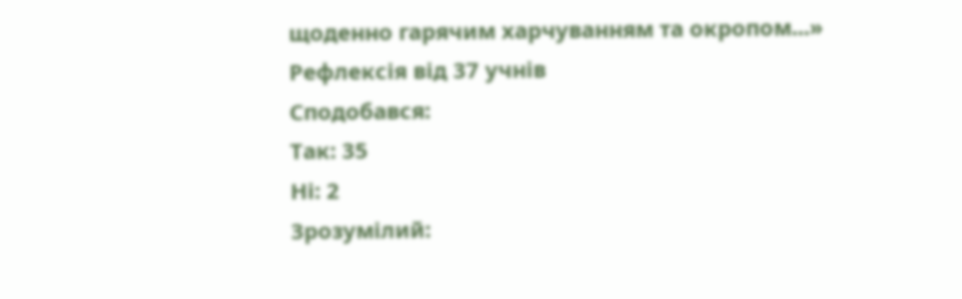щоденно гарячим харчуванням та окропом...»
Рефлексія від 37 учнів
Сподобався:
Так: 35
Ні: 2
Зрозумілий: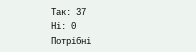Так: 37
Ні: 0
Потрібні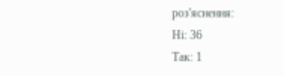роз'яснення:
Ні: 36
Так: 1